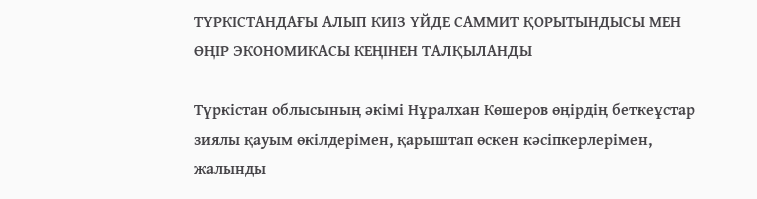ТҮРКІСТАНДАҒЫ АЛЫП КИІЗ ҮЙДЕ САММИТ ҚОРЫТЫНДЫСЫ МЕН ӨҢІР ЭКОНОМИКАСЫ КЕҢІНЕН ТАЛҚЫЛАНДЫ

Түркістан облысының әкімі Нұралхан Көшеров өңірдің беткеұстар зиялы қауым өкілдерімен, қарыштап өскен кәсіпкерлерімен, жалынды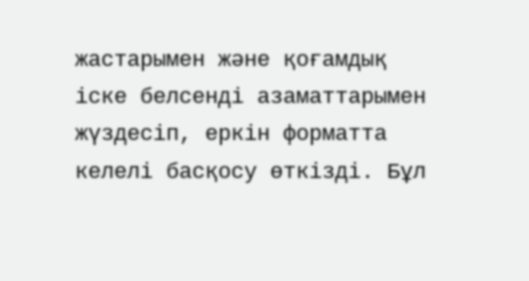жастарымен және қоғамдық іске белсенді азаматтарымен жүздесіп, еркін форматта келелі басқосу өткізді. Бұл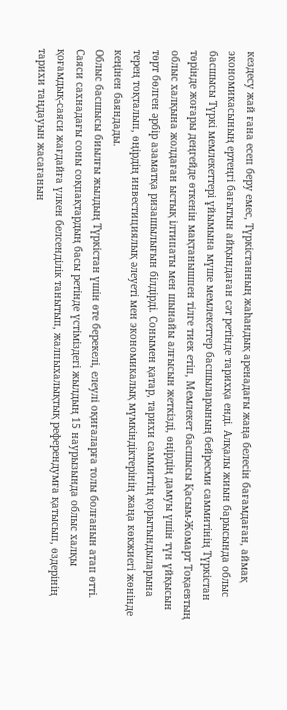кездесу жай ғана есеп беру емес, Түркістанның жаһандық аренадағы жаңа белесін бағамдаған, аймақ экономикасының ертеңгі бағытын айқындаған сәт ретінде тарихқа енді. Алқалы жиын барысында облыс басшысы Түркі мемлекеттері ұйымына мүше мемлекеттер басшыларының бейресми саммитінің Түркістан төрінде жоғары деңгейде өткенін мақтанышпен тілге тиек етіп, Мемлекет басшысы Қасым-Жомарт Тоқаевтың облыс халқына жолдаған ыстық ілтипаты мен шынайы алғысын жеткізді, өңірдің дамуы үшін түн ұйқысын төрт бөлген әрбір азаматқа ризашылығын білдірді. Сонымен қатар, тарихи саммиттің қорытындыларына терең тоқталып, өңірдің инвестициялық әлеуеті мен экономикалық мүмкіндіктерінің жаңа көкжиегі жөнінде кеңінен баяндады.
Облыс басшысы биылғы жылдың Түркістан үшін өте берекелі, елеулі оқиғаларға толы болғанын атап өтті. Саяси сахнадағы соны соқпақтардың басы ретінде үстіміздегі жылдың 15 наурызында облыс халқы қоғамдық-саяси жағдайға үлкен белсенділік танытып, жалпыхалықтық референдумға қатысып, өздерінің тарихи таңдауын жасағанын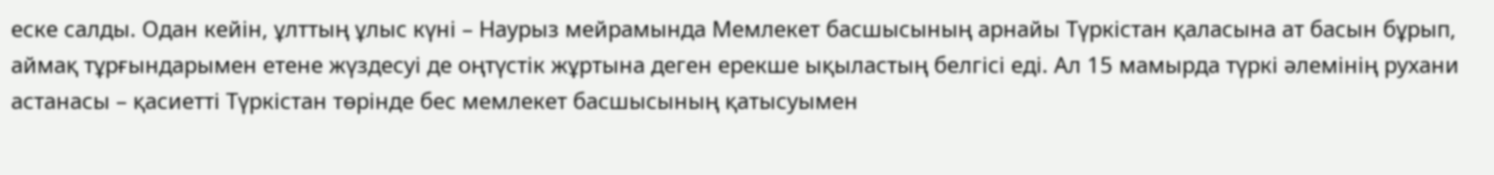еске салды. Одан кейін, ұлттың ұлыс күні – Наурыз мейрамында Мемлекет басшысының арнайы Түркістан қаласына ат басын бұрып, аймақ тұрғындарымен етене жүздесуі де оңтүстік жұртына деген ерекше ықыластың белгісі еді. Ал 15 мамырда түркі әлемінің рухани астанасы – қасиетті Түркістан төрінде бес мемлекет басшысының қатысуымен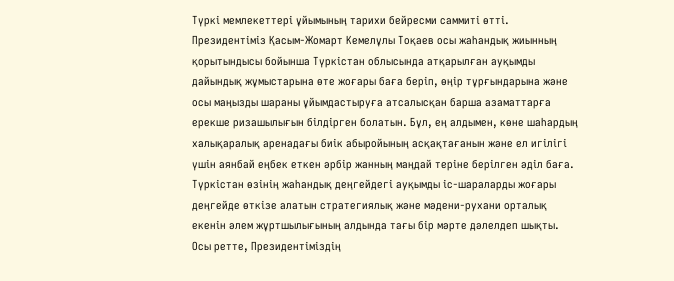Түркі мемлекеттері ұйымының тарихи бейресми саммиті өтті. Президентіміз Қасым-Жомарт Кемелұлы Тоқаев осы жаһандық жиынның қорытындысы бойынша Түркістан облысында атқарылған ауқымды дайындық жұмыстарына өте жоғары баға беріп, өңір тұрғындарына және осы маңызды шараны ұйымдастыруға атсалысқан барша азаматтарға ерекше ризашылығын білдірген болатын. Бұл, ең алдымен, көне шаһардың халықаралық аренадағы биік абыройының асқақтағанын және ел игілігі үшін аянбай еңбек еткен әрбір жанның маңдай теріне берілген әділ баға. Түркістан өзінің жаһандық деңгейдегі ауқымды іс-шараларды жоғары деңгейде өткізе алатын стратегиялық және мәдени-рухани орталық екенін әлем жұртшылығының алдында тағы бір мәрте дәлелдеп шықты. Осы ретте, Президентіміздің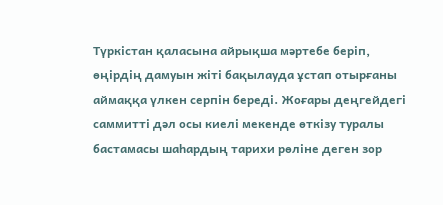Түркістан қаласына айрықша мәртебе беріп, өңірдің дамуын жіті бақылауда ұстап отырғаны аймаққа үлкен серпін береді. Жоғары деңгейдегі саммитті дәл осы киелі мекенде өткізу туралы бастамасы шаһардың тарихи рөліне деген зор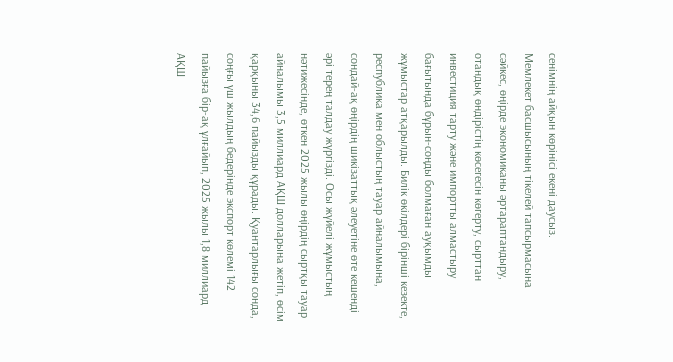сенімнің айқын көрінісі екені даусыз.
Мемлекет басшысының тікелей тапсырмасына сәйкес, өңірде экономиканы әртараптандыру, отандық өндірістің көсегесін көгерту, сырттан инвестиция тарту және импортты алмастыру бағытында бұрын-соңды болмаған ауқымды жұмыстар атқарылды. Билік өкілдері бірінші кезекте, республика мен облыстың тауар айналымына, сондай-ақ өңірдің шикізаттық әлеуетіне өте кешенді әрі терең талдау жүргізді. Осы жүйелі жұмыстың нәтижесінде, өткен 2025 жылы өңірдің сыртқы тауар айналымы 3,5 миллиард АҚШ долларына жетіп, өсім қарқыны 34,6 пайызды құрады. Қуантарлығы сонда, соңғы үш жылдың бедерінде экспорт көлемі 142 пайызға бір-ақ ұлғайып, 2025 жылы 1,8 миллиард АҚШ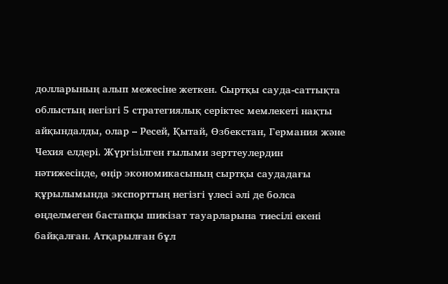долларының алып межесіне жеткен. Сыртқы сауда-саттықта облыстың негізгі 5 стратегиялық серіктес мемлекеті нақты айқындалды, олар – Ресей, Қытай, Өзбекстан, Германия және Чехия елдері. Жүргізілген ғылыми зерттеулердин нәтижесінде, өңір экономикасының сыртқы саудадағы құрылымында экспорттың негізгі үлесі әлі де болса өңделмеген бастапқы шикізат тауарларына тиесілі екені байқалған. Атқарылған бұл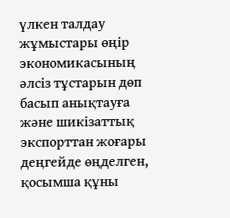үлкен талдау жұмыстары өңір экономикасының әлсіз тұстарын дөп басып анықтауға және шикізаттық экспорттан жоғары деңгейде өңделген, қосымша құны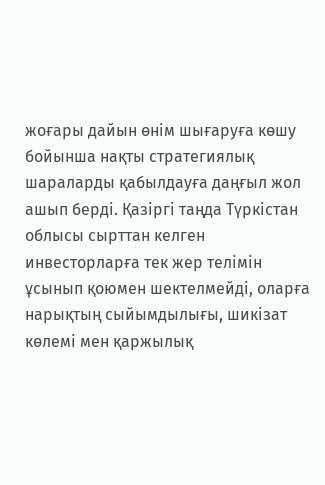жоғары дайын өнім шығаруға көшу бойынша нақты стратегиялық шараларды қабылдауға даңғыл жол ашып берді. Қазіргі таңда Түркістан облысы сырттан келген инвесторларға тек жер телімін ұсынып қоюмен шектелмейді, оларға нарықтың сыйымдылығы, шикізат көлемі мен қаржылық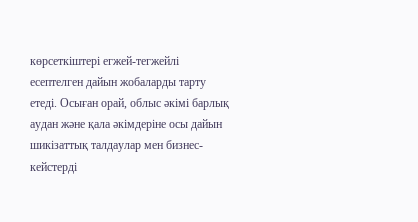көрсеткіштері егжей-тегжейлі есептелген дайын жобаларды тарту етеді. Осыған орай, облыс әкімі барлық аудан және қала әкімдеріне осы дайын шикізаттық талдаулар мен бизнес-кейстерді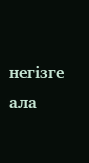негізге ала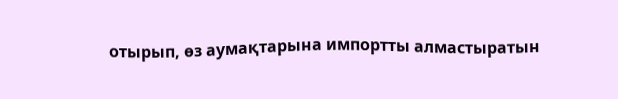отырып, өз аумақтарына импортты алмастыратын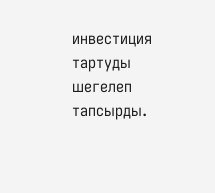инвестиция тартуды шегелеп тапсырды.